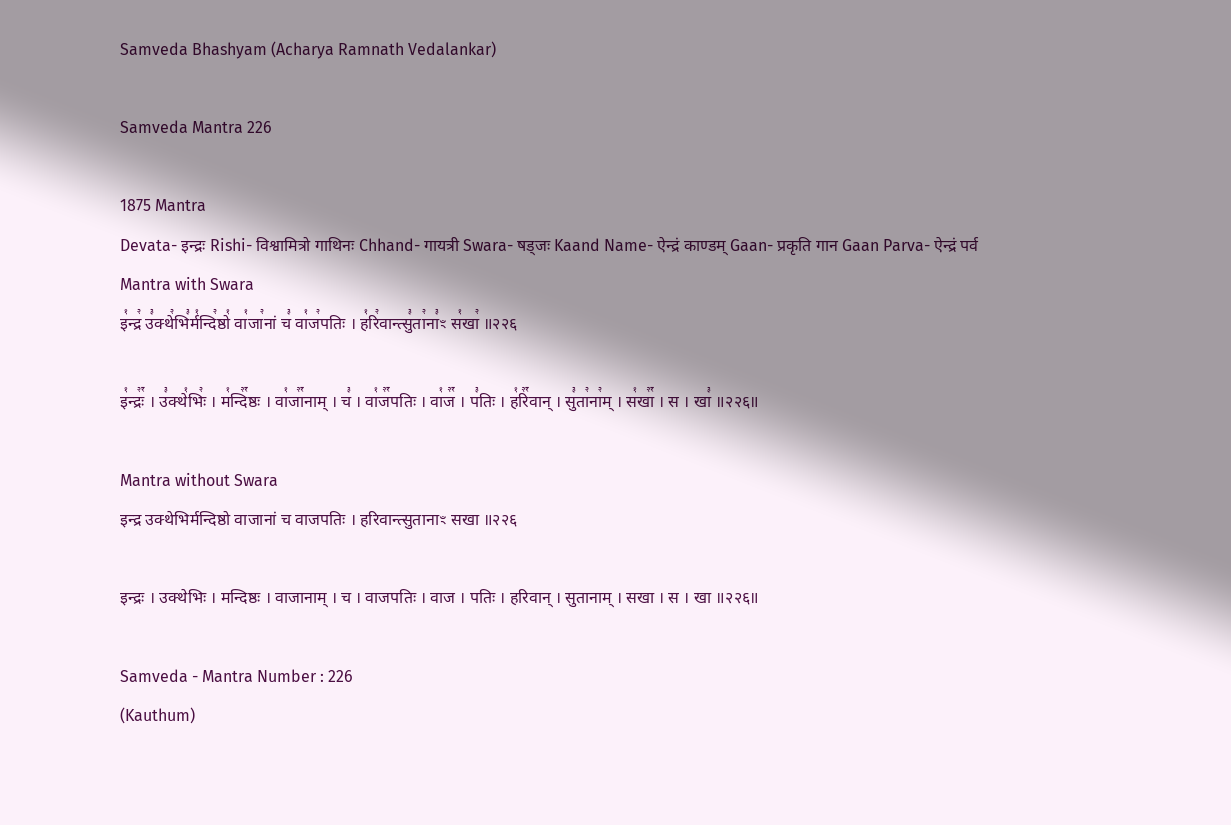Samveda Bhashyam (Acharya Ramnath Vedalankar)

Samveda Mantra 226

1875 Mantra
Devata- इन्द्रः Rishi- विश्वामित्रो गाथिनः Chhand- गायत्री Swara- षड्जः Kaand Name- ऐन्द्रं काण्डम् Gaan- प्रकृति गान Gaan Parva- ऐन्द्रं पर्व
Mantra with Swara
इ꣡न्द्र꣢ उ꣣क्थे꣢भि꣣र्म꣡न्दि꣢ष्ठो꣡ वा꣡जा꣢नां च꣣ वा꣡ज꣢पतिः । ह꣡रि꣢वान्त्सु꣣ता꣢ना꣣ꣳ स꣡खा꣢ ॥२२६

इ꣡न्द्रः꣢꣯ । उ꣣क्थे꣡भिः꣢ । म꣡न्दि꣢꣯ष्ठः । वा꣡जा꣢꣯नाम् । च꣣ । वा꣡ज꣢꣯पतिः । वा꣡ज꣢꣯ । प꣣तिः । ह꣡रि꣢꣯वान् । सु꣣ता꣢ना꣢म् । स꣡खा꣢꣯ । स । खा꣣ ॥२२६॥

Mantra without Swara
इन्द्र उक्थेभिर्मन्दिष्ठो वाजानां च वाजपतिः । हरिवान्त्सुतानाꣳ सखा ॥२२६

इन्द्रः । उक्थेभिः । मन्दिष्ठः । वाजानाम् । च । वाजपतिः । वाज । पतिः । हरिवान् । सुतानाम् । सखा । स । खा ॥२२६॥

Samveda - Mantra Number : 226
(Kauthum)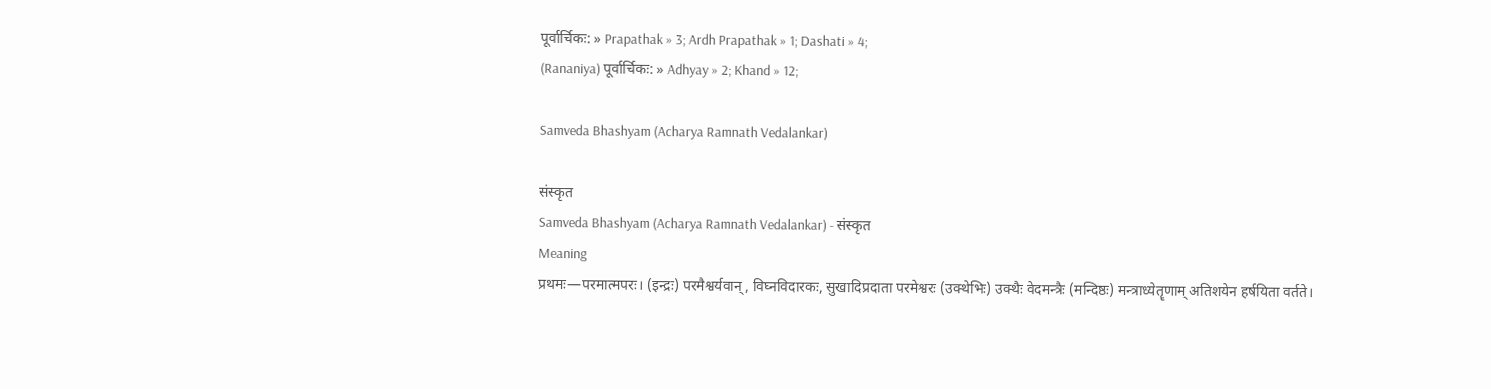पूर्वार्चिकः: » Prapathak » 3; Ardh Prapathak » 1; Dashati » 4;
(Rananiya) पूर्वार्चिकः: » Adhyay » 2; Khand » 12;

Samveda Bhashyam (Acharya Ramnath Vedalankar)

संस्कृत
Samveda Bhashyam (Acharya Ramnath Vedalankar) - संस्कृत
Meaning
प्रथमः—परमात्मपरः। (इन्द्रः) परमैश्वर्यवान्, विघ्नविदारकः, सुखादिप्रदाता परमेश्वरः (उक्थेभिः) उक्थैः वेदमन्त्रैः (मन्दिष्ठः) मन्त्राध्येतॄणाम् अतिशयेन हर्षयिता वर्तते।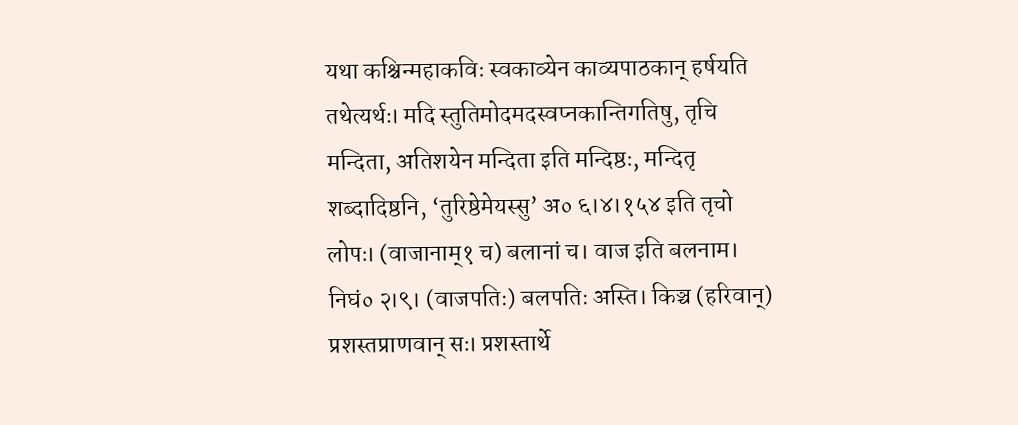यथा कश्चिन्महाकविः स्वकाव्येन काव्यपाठकान् हर्षयति तथेत्यर्थः। मदि स्तुतिमोदमदस्वप्नकान्तिगतिषु, तृचि मन्दिता, अतिशयेन मन्दिता इति मन्दिष्ठः, मन्दितृ शब्दादिष्ठनि, ‘तुरिष्ठेमेयस्सु’ अ० ६।४।१५४ इति तृचो लोपः। (वाजानाम्१ च) बलानां च। वाज इति बलनाम। निघं० २।९। (वाजपतिः) बलपतिः अस्ति। किञ्च (हरिवान्) प्रशस्तप्राणवान् सः। प्रशस्तार्थे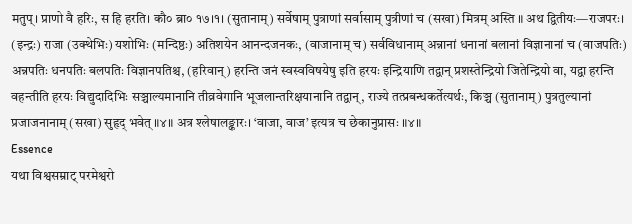मतुप्। प्राणो वै हरिः, स हि हरति। कौ० ब्रा० १७।१। (सुतानाम्) सर्वेषाम् पुत्राणां सर्वासाम् पुत्रीणां च (सखा) मित्रम् अस्ति ॥ अथ द्वितीयः—राजपरः। (इन्द्रः) राजा (उक्थेभिः) यशोभिः (मन्दिष्ठः) अतिशयेन आनन्दजनकः, (वाजानाम् च) सर्वविधानाम् अन्नानां धनानां बलानां विज्ञानानां च (वाजपतिः) अन्नपतिः धनपतिः बलपतिः विज्ञानपतिश्च, (हरिवान्) हरन्ति जनं स्वस्वविषयेषु इति हरयः इन्द्रियाणि तद्वान् प्रशस्तेन्द्रियो जितेन्द्रियो वा, यद्वा हरन्ति वहन्तीति हरयः विद्युदादिभिः सञ्चाल्यमानानि तीव्रवेगानि भूजलान्तरिक्षयानानि तद्वान्, राज्ये तत्प्रबन्धकर्तेत्यर्थः, किञ्च (सुतानाम्) पुत्रतुल्यानां प्रजाजनानाम् (सखा) सुहृद् भवेत् ॥४॥ अत्र श्लेषालङ्कारः। ‘वाजा, वाज’ इत्यत्र च छेकानुप्रासः ॥४॥
Essence
यथा विश्वसम्राट् परमेश्वरो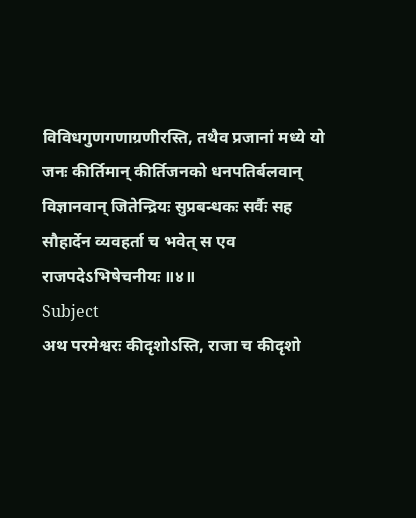विविधगुणगणाग्रणीरस्ति, तथैव प्रजानां मध्ये यो जनः कीर्तिमान् कीर्तिजनको धनपतिर्बलवान् विज्ञानवान् जितेन्द्रियः सुप्रबन्धकः सर्वैः सह सौहार्देन व्यवहर्ता च भवेत् स एव राजपदेऽभिषेचनीयः ॥४॥
Subject
अथ परमेश्वरः कीदृशोऽस्ति, राजा च कीदृशो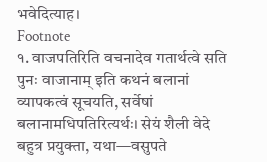भवेदित्याह।
Footnote
१. वाजपतिरिति वचनादेव गतार्थत्वे सति पुनः वाजानाम् इति कथनं बलानां व्यापकत्वं सूचयति, सर्वेषां बलानामधिपतिरित्यर्थः। सेयं शैली वेदे बहुत्र प्रयुक्ता, यथा—वसुपते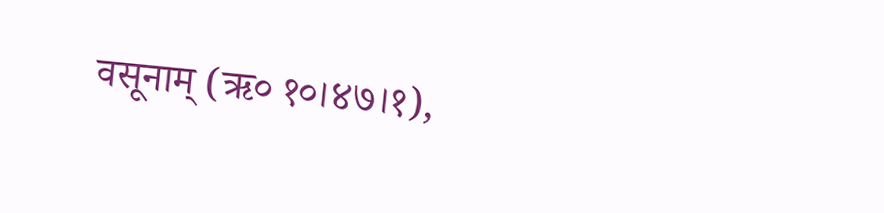वसूनाम् (ऋ० १०।४७।१),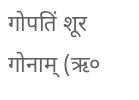गोपतिं शूर गोनाम् (ऋ०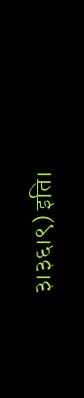३।३६।९) इति।